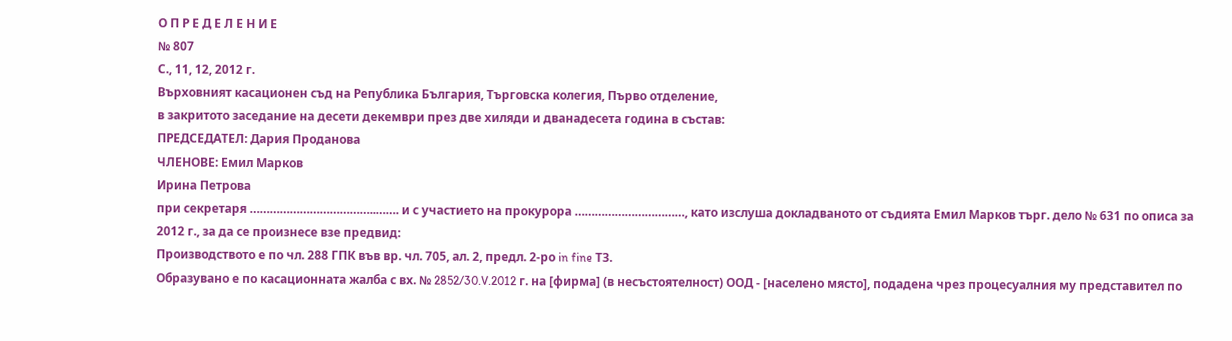О П Р Е Д Е Л Е Н И Е
№ 807
С., 11, 12, 2012 г.
Върховният касационен съд на Република България, Търговска колегия, Първо отделение,
в закритото заседание на десети декември през две хиляди и дванадесета година в състав:
ПРЕДСЕДАТЕЛ: Дария Проданова
ЧЛЕНОВЕ: Емил Марков
Ирина Петрова
при секретаря ………………………………..……. и с участието на прокурора ……………………………, като изслуша докладваното от съдията Емил Марков търг. дело № 631 по описа за 2012 г., за да се произнесе взе предвид:
Производството е по чл. 288 ГПК във вр. чл. 705, ал. 2, предл. 2-ро in fine ТЗ.
Образувано е по касационната жалба с вх. № 2852/30.V.2012 г. на [фирма] (в несъстоятелност) ООД - [населено място], подадена чрез процесуалния му представител по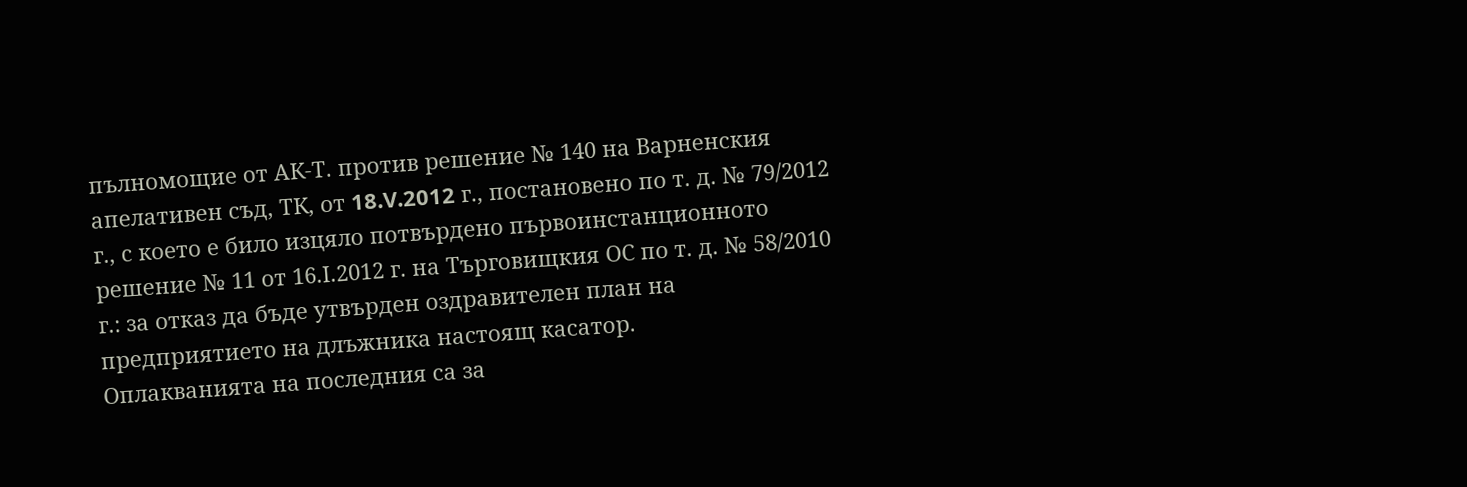пълномощие от АК-Т. против решение № 140 на Варненския апелативен съд, ТК, от 18.V.2012 г., постановено по т. д. № 79/2012 г., с което е било изцяло потвърдено първоинстанционното решение № 11 от 16.І.2012 г. на Търговищкия ОС по т. д. № 58/2010 г.: за отказ да бъде утвърден оздравителен план на предприятието на длъжника настоящ касатор.
Оплакванията на последния са за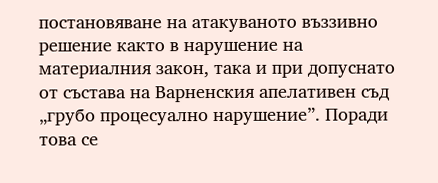постановяване на атакуваното въззивно решение както в нарушение на материалния закон, така и при допуснато от състава на Варненския апелативен съд „грубо процесуално нарушение”. Поради това се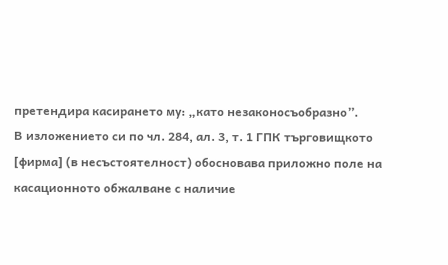претендира касирането му: „като незаконосъобразно”.
В изложението си по чл. 284, ал. 3, т. 1 ГПК търговищкото [фирма] (в несъстоятелност) обосновава приложно поле на касационното обжалване с наличие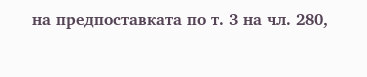на предпоставката по т. 3 на чл. 280,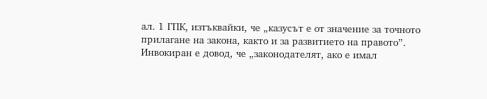ал. 1 ГПК, изтъквайки, че „казусът е от значение за точното прилагане на закона, както и за развитието на правото”. Инвокиран е довод, че „законодателят, ако е имал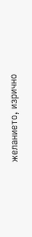желанието, изрично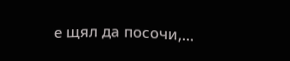е щял да посочи,...